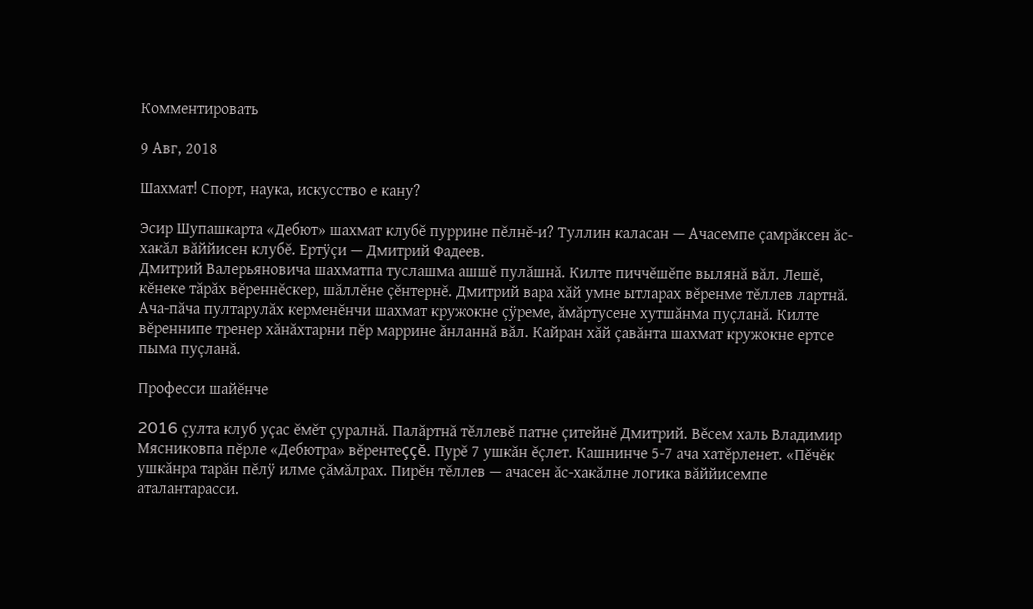Комментировать

9 Авг, 2018

Шахмат! Спорт, наука, искусство е кану?

Эсир Шупашкарта «Дебют» шахмат клубĕ пуррине пĕлнĕ-и? Туллин каласан — Ачасемпе çамрăксен ăс-хакăл вăййисен клубĕ. Ертÿçи — Дмитрий Фадеев.
Дмитрий Валерьяновича шахматпа туслашма ашшĕ пулăшнă. Килте пиччĕшĕпе вылянă вăл. Лешĕ, кĕнеке тăрăх вĕреннĕскер, шăллĕне çĕнтернĕ. Дмитрий вара хăй умне ытларах вĕренме тĕллев лартнă. Ача-пăча пултарулăх керменĕнчи шахмат кружокне çÿреме, ăмăртусене хутшăнма пуçланă. Килте вĕреннипе тренер хăнăхтарни пĕр маррине ăнланнă вăл. Кайран хăй çавăнта шахмат кружокне ертсе пыма пуçланă.

Професси шайĕнче

2016 çулта клуб уçас ĕмĕт çуралнă. Палăртнă тĕллевĕ патне çитейнĕ Дмитрий. Вĕсем халь Владимир Мясниковпа пĕрле «Дебютра» вĕрентеççĕ. Пурĕ 7 ушкăн ĕçлет. Кашнинче 5-7 ача хатĕрленет. «Пĕчĕк ушкăнра тарăн пĕлÿ илме çăмăлрах. Пирĕн тĕллев — ачасен ăс-хакăлне логика вăййисемпе аталантарасси.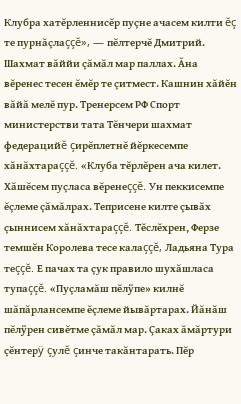Клубра хатĕрленнисĕр пуçне ачасем килти ĕç те пурнăçлаççĕ», — пĕлтерчĕ Дмитрий.
Шахмат вăййи çăмăл мар паллах. Ăна вĕренес тесен ĕмĕр те çитмест. Кашнин хăйĕн вăйă мелĕ пур. Тренерсем РФ Спорт министерстви тата Тĕнчери шахмат федерацийĕ çирĕплетнĕ йĕркесемпе хăнăхтараççĕ. «Клуба тĕрлĕрен ача килет. Хăшĕсем пуçласа вĕренеççĕ. Ун пеккисемпе ĕçлеме çăмăлрах. Теприсене килте çывăх çыннисем хăнăхтараççĕ. Тĕслĕхрен, Ферзе темшĕн Королева тесе калаççĕ, Ладьяна Тура теççĕ. Е пачах та çук правило шухăшласа тупаççĕ. «Пуçламăш пĕлÿпе» килнĕ шăпăрлансемпе ĕçлеме йывăртарах. Йăнăш пĕлÿрен сивĕтме çăмăл мар. Çаках ăмăртури çĕнтерÿ çулĕ çинче такăнтарать. Пĕр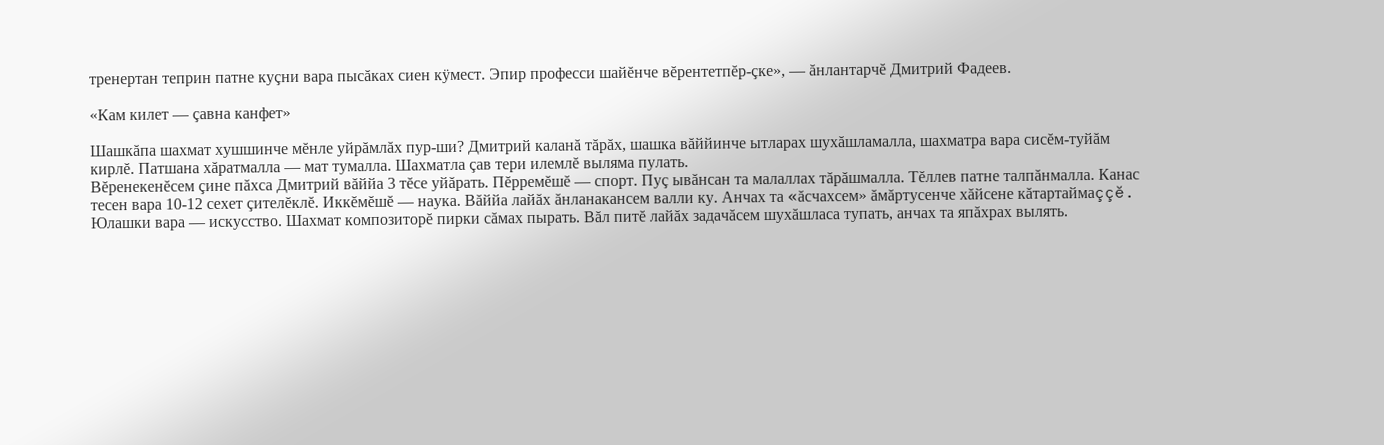тренертан теприн патне куçни вара пысăках сиен кÿмест. Эпир професси шайĕнче вĕрентетпĕр-çке», — ăнлантарчĕ Дмитрий Фадеев.

«Кам килет — çавна канфет»

Шашкăпа шахмат хушшинче мĕнле уйрăмлăх пур-ши? Дмитрий каланă тăрăх, шашка вăййинче ытларах шухăшламалла, шахматра вара сисĕм-туйăм кирлĕ. Патшана хăратмалла — мат тумалла. Шахматла çав тери илемлĕ выляма пулать.
Вĕренекенĕсем çине пăхса Дмитрий вăййа 3 тĕсе уйăрать. Пĕрремĕшĕ — спорт. Пуç ывăнсан та малаллах тăрăшмалла. Тĕллев патне талпăнмалла. Канас тесен вара 10-12 сехет çителĕклĕ. Иккĕмĕшĕ — наука. Вăййа лайăх ăнланакансем валли ку. Анчах та «ăсчахсем» ăмăртусенче хăйсене кăтартаймаççĕ. Юлашки вара — искусство. Шахмат композиторĕ пирки сăмах пырать. Вăл питĕ лайăх задачăсем шухăшласа тупать, анчах та япăхрах вылять.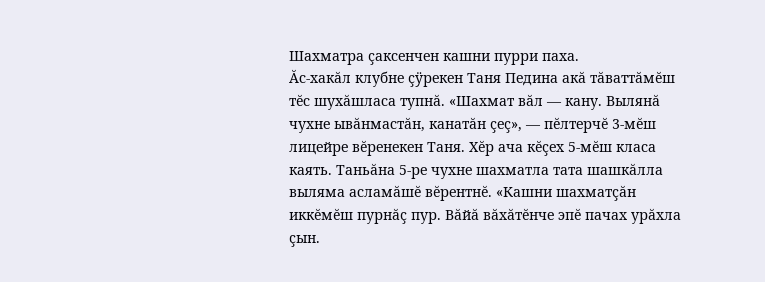Шахматра çаксенчен кашни пурри паха.
Ăс-хакăл клубне çÿрекен Таня Педина акă тăваттăмĕш тĕс шухăшласа тупнă. «Шахмат вăл — кану. Вылянă чухне ывăнмастăн, канатăн çеç», — пĕлтерчĕ 3-мĕш лицейре вĕренекен Таня. Хĕр ача кĕçех 5-мĕш класа каять. Таньăна 5-ре чухне шахматла тата шашкăлла выляма асламăшĕ вĕрентнĕ. «Кашни шахматçăн иккĕмĕш пурнăç пур. Вăйă вăхăтĕнче эпĕ пачах урăхла çын.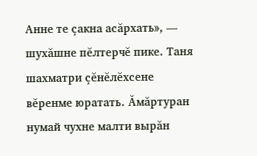Анне те çакна асăрхать», — шухăшне пĕлтерчĕ пике. Таня шахматри çĕнĕлĕхсене вĕренме юратать. Ăмăртуран нумай чухне малти вырăн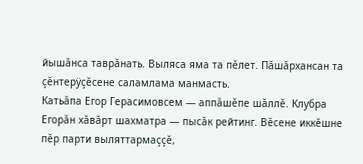йышăнса таврăнать. Выляса яма та пĕлет. Пăшăрхансан та çĕнтерÿçĕсене саламлама манмасть.
Катьăпа Егор Герасимовсем — аппăшĕпе шăллĕ. Клубра Егорăн хăвăрт шахматра — пысăк рейтинг. Вĕсене иккĕшне пĕр парти выляттармаççĕ,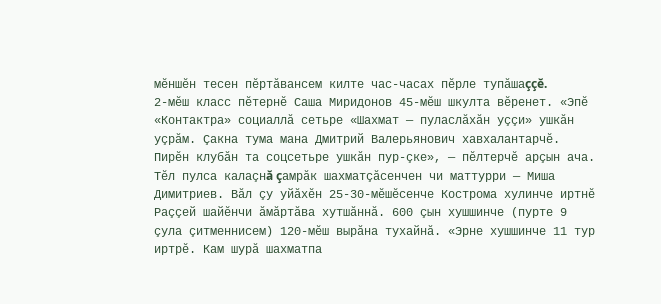мĕншĕн тесен пĕртăвансем килте час-часах пĕрле тупăшаççĕ.
2-мĕш класс пĕтернĕ Саша Миридонов 45-мĕш шкулта вĕренет. «Эпĕ «Контактра» социаллă сетьре «Шахмат — пуласлăхăн уççи» ушкăн уçрăм. Çакна тума мана Дмитрий Валерьянович хавхалантарчĕ. Пирĕн клубăн та соцсетьре ушкăн пур-çке», — пĕлтерчĕ арçын ача.
Тĕл пулса калаçнă çамрăк шахматçăсенчен чи маттурри — Миша Димитриев. Вăл çу уйăхĕн 25-30-мĕшĕсенче Кострома хулинче иртнĕ Раççей шайĕнчи ăмăртăва хутшăннă. 600 çын хушшинче (пурте 9 çула çитменнисем) 120-мĕш вырăна тухайнă. «Эрне хушшинче 11 тур иртрĕ. Кам шурă шахматпа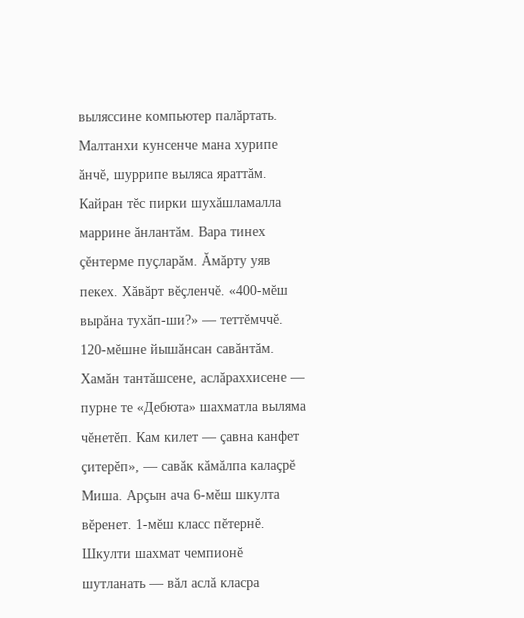выляссине компьютер палăртать. Малтанхи кунсенче мана хурипе ăнчĕ, шуррипе выляса яраттăм. Кайран тĕс пирки шухăшламалла маррине ăнлантăм. Вара тинех çĕнтерме пуçларăм. Ăмăрту уяв пекех. Хăвăрт вĕçленчĕ. «400-мĕш вырăна тухăп-ши?» — теттĕмччĕ. 120-мĕшне йышăнсан савăнтăм. Хамăн тантăшсене, аслăраххисене — пурне те «Дебюта» шахматла выляма чĕнетĕп. Кам килет — çавна канфет çитерĕп», — савăк кăмăлпа калаçрĕ Миша. Арçын ача 6-мĕш шкулта вĕренет. 1-мĕш класс пĕтернĕ. Шкулти шахмат чемпионĕ шутланать — вăл аслă класра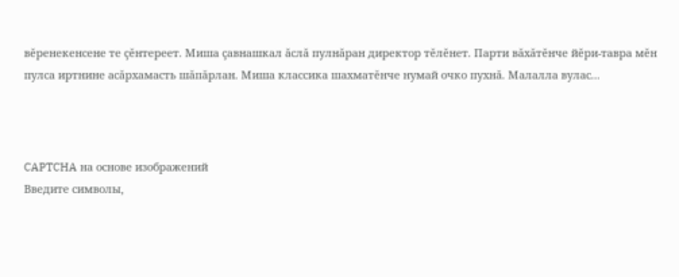вĕренекенсене те çĕнтереет. Миша çавнашкал ăслă пулнăран директор тĕлĕнет. Парти вăхăтĕнче йĕри-тавра мĕн пулса иртнине асăрхамасть шăпăрлан. Миша классика шахматĕнче нумай очко пухнă. Малалла вулас...



CAPTCHA на основе изображений
Введите символы,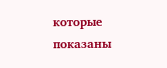которые показаны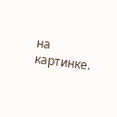на картинке.